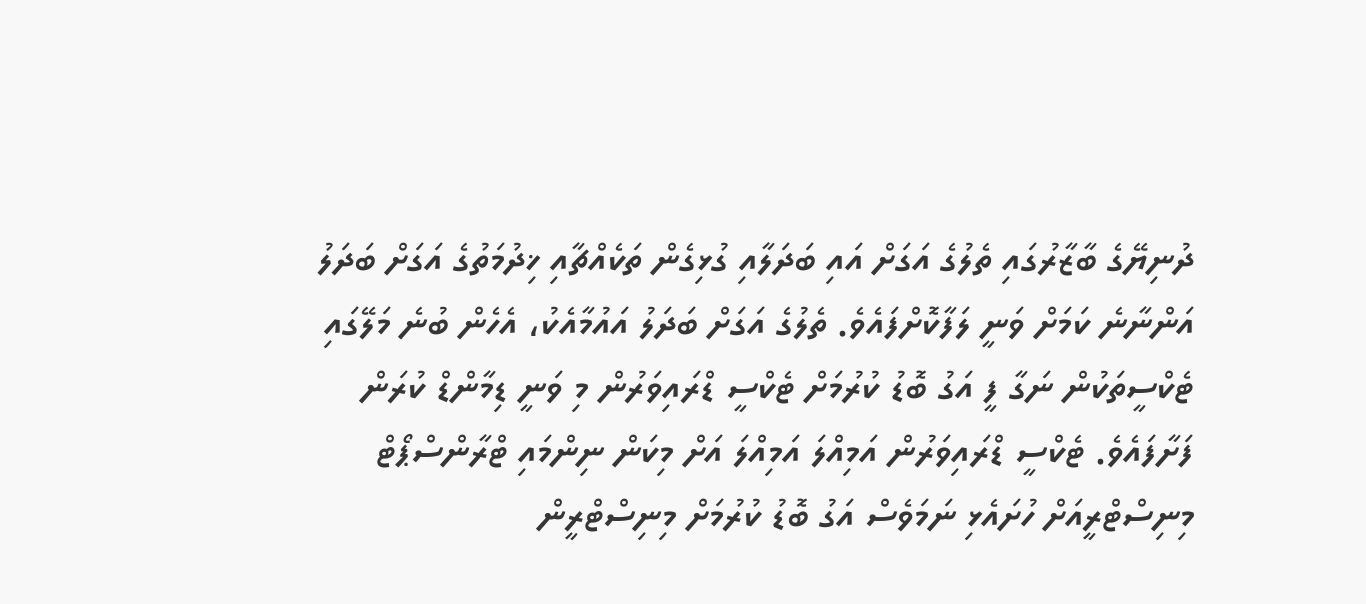ދުނިޔޭގެ ބާޒާރުގައި ތެލުގެ އަގަށް އައި ބަދަލާއި ގުޅިގެން ތަކެއްޗާއި ޚިދުމަތުގެ އަގަށް ބަދަލު އަންނާނެ ކަމަށް ވަނީ ލަފާކޮށްފައެވެ. ތެލުގެ އަގަށް ބަދަލު އައުމާއެކު، އެހެން ބުނެ މަލޭގައި ޓެކްސީތަކުން ނަގާ ފީ އަގު ބޮޑު ކުރުމަށް ޓެކްސީ ޑްރައިވަރުން މި ވަނީ ޑިމާންޑް ކުރަން ފަށާފައެވެ. ޓެކްސީ ޑްރައިވަރުން އަމިއްލަ އަމިއްލަ އަށް މިކަން ނިންމައި ޓްރާންސްޕޯޓް މިނިސްޓްރީއަށް ހުށައެޅި ނަމަވެސް އަގު ބޮޑު ކުރުމަށް މިނިސްޓްރީން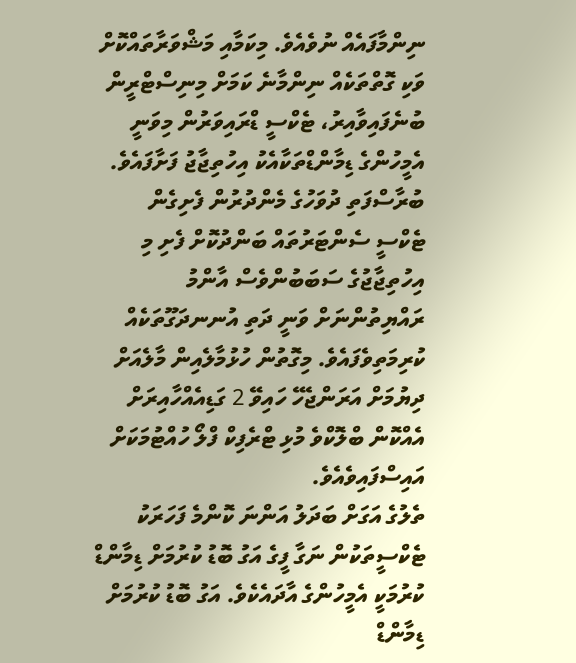ނިންމާފައެއް ނުވެއެވެ. މިކަމާއި މަޝްވަރާތައްކޮށް ވަކި ގޮތްތަކެއް ނިންމާނެ ކަމަށް މިނިސްޓްރީން ބުނެފައިވާއިރު، ޓެކްސީ ޑްރައިވަރުން މިވަނީ އެމީހުންގެ ޑިމާންޑްތަކާއެކު އިހުތިޖާޖު ފަށާފައެވެ.
ބުރާސްފަތި ދުވަހުގެ މެންދުރުން ފެށިގެން ޓެކްސީ ސެންޓަރުތައް ބަންދުކޮށް ފެށި މި އިހުތިޖާޖުގެ ސަބަބުންވެސް އާންމު ރައްޔިތުންނަށް ވަނީ ދަތި އުނނދަގޫތަކެއް ކުރިމަތިވެފައެވެ. މިގޮތުން ހުޅުމާލެއިން މާލެއަށް ދިޔުމަށް އަރަންޖެހޭ ހައިވޭ 2 ގަޑިއެއްހާއިރަށް އެއްކޮން ބްލޮކްވެ މުޅި ޓްރެފިކް ފްލޯ ހުއްޓުމަކަށް އައިސްފައިވެއެވެ.
ތެލުގެ އަގަށް ބަދަލު އަންނަ ކޮންމެ ފަހަރަކު ޓެކްސީތަކުން ނަގާ ފީގެ އަގު ބޮޑު ކުރުމަށް ޑިމާންޑް ކުރުމަކީ އެމީހުންގެ އާދައެކެވެ. އަގު ބޮޑު ކުރުމަށް ޑިމާންޑް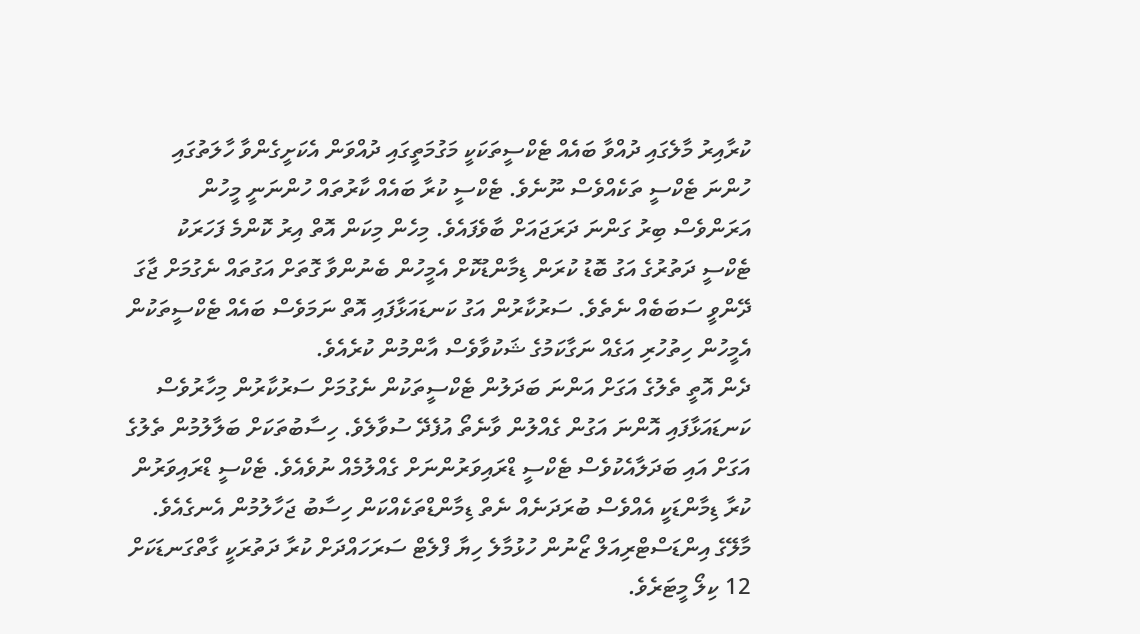ކުރާއިރު މާލެގައި ދުއްވާ ބައެއް ޓެކްސީތަކަކީ މަގުމަތީގައި ދުއްވަން އެކަށީގެންވާ ހާލަތުގައި ހުންނަ ޓެކްސީ ތަކެއްވެސް ނޫނެވެ. ޓެކްސީ ކުރާ ބައެއް ކާރުތައް ހުންނަނީ މީހުން އަރަންވެސް ބިރު ގަންނަ ދަރަޖައަށް ބާވެފައެވެ. މިހެން މިކަން އޮތް އިރު ކޮންމެ ފަހަރަކު ޓެކްސީ ދަތުރުގެ އަގު ބޮޑު ކުރަން ޑިމާންޑުކޮށް އެމީހުން ބެނުންވާ ގޮތަށް އަގުތައް ނެގުމަށް ޖާގަ ދޭންވީ ސަބަބެއް ނެތެވެ. ސަރުކާރުން އަގު ކަނޑައަޅާފައި އޮތް ނަމަވެސް ބައެއް ޓެކްސީތަކުން އެމީހުން ހިތުހުރި އަގެއް ނަގާކަމުގެ ޝަކުވާވެސް އާންމުން ކުރެއެވެ.
ދެން އޮތީ ތެލުގެ އަގަށް އަންނަ ބަދަލުން ޓެކްސީތަކުން ނެގުމަށް ސަރުކާރުން މިހާރުވެސް ކަނޑައަޅާފައި އޮންނަ އަގުން ގެއްލުން ވާނެތޯ އުފެދޭ ސުވާލެވެ. ހިސާބުތަކަށް ބަލާލުމުން ތެލުގެ އަގަށް އައި ބަދަލާއެކުވެސް ޓެކްސީ ޑްރައިވަރުންނަށް ގެއްލުމެއް ނުވެއެވެ. ޓެކްސީ ޑްރައިވަރުން ކުރާ ޑިމާންޑަކީ އެއްވެސް ބުރަދަނެއް ނެތް ޑިމާންޑްތަކެއްކަން ހިސާބު ޖަހާލުމުން އެނގެއެވެ. މާލޭގެ އިންޑަސްޓްރިއަލް ޒޯނުން ހުޅުމާލެ ހިޔާ ފްލެޓް ސަރަހައްދަށް ކުރާ ދަތުރަކީ ގާތްގަނޑަކަށް 12 ކިލޯ މީޓަރެވެ.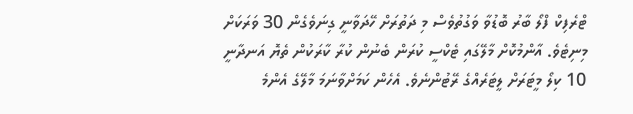ޓްރެފިކް ފްލޯ ބާރު ބޮޑުވާ ވަގުތުވެސް މި ދަތުރަށް ހޭދަވާނީ ގިނަވެގެން 30 ވަރަކަށް މިނިޓެވެ. އާންމުކޮށް މާލޭގައި ޓެކްސީ ކުރަން ބެނުން ކުރާ ކާރަކުން ތެޔޮ އަނދާނީ 10 ކިލޯ މީޓަރަށް ލީޓަރެއްގެ ރޭޓުންނެވެ. އެހެން ކަމަށްވާނަމަ މާލޭގެ އެންމެ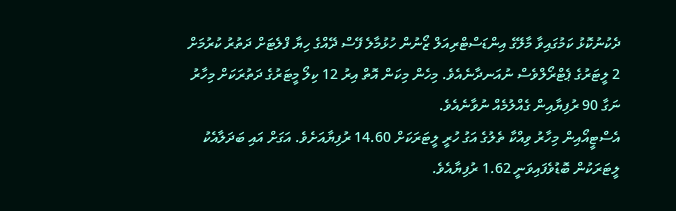ދެކުނުކޮޅު ކަމުގައިވާ މާލޭގެ އިންޑަސްޓްރިއަލް ޒޯނުން ހުޅުމާލެ ފޭސް ދޭއްގެ ހިޔާ ފްލެޓަށް ދަތުރު ކުރުމަށް 2 ލީޓަރުގެ ޕެޓްރޯލްވެސް ނުއަނދާނެއެވެ. މިހެން މިކަން އޮތް އިރު 12 ކިލޯ މީޓަރުގެ ދަތުރަކަށް މިހާރު ނަގާ 90 ރުފިޔާއިން ގެއްލުމެއް ނުވާނެއެވެ.
އެސްޓީއޯއިން މިހާރު ވިއްކާ ތެލުގެ އަގު ހުރީ ލީޓަރަކަށް 14.60 ރުފިޔާއަށެވެ. އަގަށް އައި ބަދަލާއެކު ލީޓަރަކުން ބޮޑުވެފައިވަނީ 1.62 ރުފިޔާއެވެ.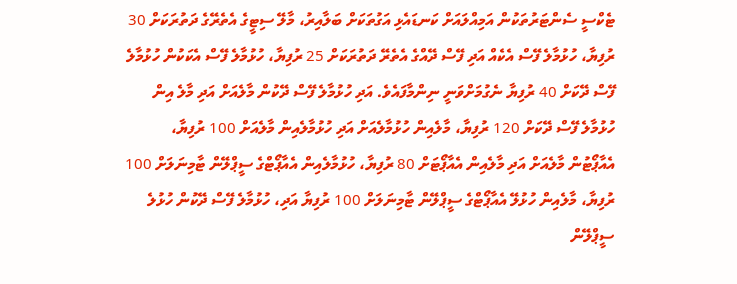ޓެކްސީ ސެންޓަރުތަކުން އަމިއްލައަށް ކަނޑައެޅި އަގުތަކަށް ބަލާއިރު، މާލޭ ސިޓީގެ އެތެރޭގެ ދަތުރަކަށް 30 ރުފިޔާ، ހުޅުމާލެ ފޭސް އެކެއް އަދި ފޭސް ދޭއްގެ އެތެރޭ ދަތުރަކަށް 25 ރުފިޔާ، ހުޅުމާލެ ފޭސް އެކަކުން ހުޅުމާލެ ފޭސް ދޭކަށް 40 ރުފިޔާ ނެގުމަށްވަނީ ނިންމާފައެވެ. އަދި ހުޅުމާލެ ފޭސް ދޭކުން މާލެއަށް އަދި މާލެ އިން ހުޅުމާލެ ފޭސް ދޭކަށް 120 ރުފިޔާ، މާލެއިން ހުޅުމާލެއަށް އަދި ހުޅުމާލެއިން މާލެއަށް 100 ރުފިޔާ، އެއާޕޯޓުން މާލެއަށް އަދި މާލެއިން އެއާޕޯޓަށް 80 ރުފިޔާ، ހުޅުމާލެއިން އެއާޕޯޓްގެ ސީޕްލޭން ޓާމިނަލަށް 100 ރުފިޔާ، މާލެއިން ހުޅުލޭ އެއާޕޯޓްގެ ސީޕްލޭން ޓާމިނަލަށް 100 ރުފިޔާ އަދި، ހުޅުމާލެ ފޭސް ދޭކުން ހުޅުލެ ސީޕްލޭން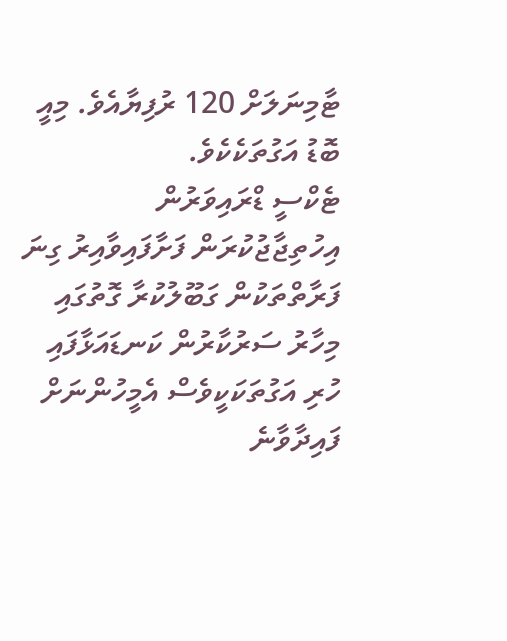ޓާމިނަލަށް 120 ރުފިޔާއެވެ. މިއީ ބޮޑު އަގުތަކެކެވެ.
ޓެކްސީ ޑްރައިވަރުން އިހުތިޖާޖުކުރަން ފަށާފައިވާއިރު ގިނަ ފަރާތްތަކުން ގަބޫލުކުރާ ގޮތުގައި މިހާރު ސަރުކާރުން ކަނޑައަޅާފައި ހުރި އަގުތަކަކީވެސް އެމީހުންނަށް ފައިދާވާނެ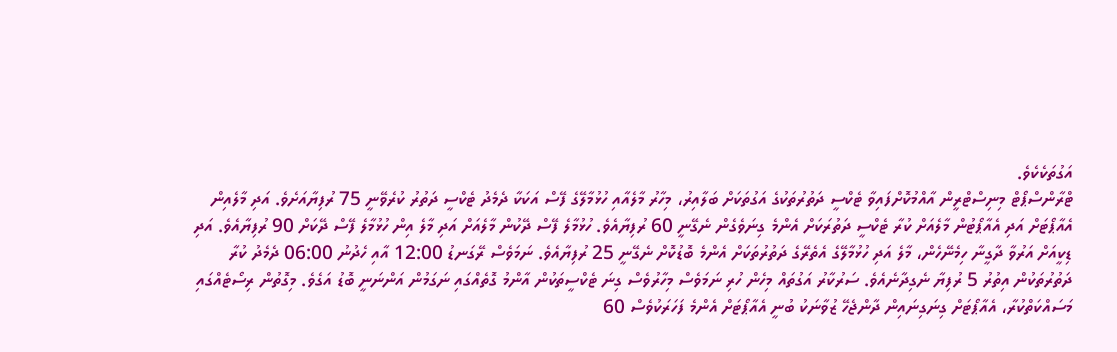އަގުތަކެކެވެ.
ޓްރާންސްޕޯޓް މިނިސްޓްރީން އާއްމުކޮށްފައިވާ ޓެކްސީ ދަތުރުތަކުގެ އަގުތަކަށް ބަލާއިރު، މިހާރު މާލެއާއި ހުޅުމާލޭގެ ފޭސް އަކަކާ ދެމެދު ޓެކްސީ ދަތުރު ކުރެވޭނީ 75 ރުފިޔާއަށެވެ. އަދި މާލެއިން އެއާޕޯޓަށް އަދި އެއާޕޯޓުން މާލެއަށް ކުރާ ޓެކްސީ ދަތުރަކަށް އެންމެ ގިނަވެގެން ނެގޭނީ 60 ރުފިޔާއެވެ. ހުޅުމާލެ ފޭސް ދޭކުން މާލެއަށް އަދި މާލެ އިން ހުޅުމާލެ ފޭސް ދޭކަށް 90 ރުފިޔާއެވެ. އަދި ޑިކީއަށް އަރުވާ ދާގީނާ ހިމެނޭހެން، މާލެ އަދި ހުޅުމާލޭގެ އެތެރޭގެ ދަތުރުތަކަށް އެންމެ ބޮޑުކޮށް ނެގޭނީ 25 ރުފިޔާއެވެ. ނަމަވެސް ރޭގަނޑު 12:00 އާއި ހެދުނު 06:00 ދެމެދު ކުރާ ދަތުރުތަކުން އިތުރު 5 ރުފިޔާ ނެގިދާނެއެވެ. ސަރުކާރު އަގުތައް މިހެން ހުރި ނަމަވެސް މިހާރުވެސް ގިނަ ޓެކްސީތަކުން އާންމު ގޮތެއްގައި ނަގަމުން އަންނަނީ ބޮޑު އަގެވެ. މިގޮތުން ރިސޯޓެއްގައި މަސައްކަތްކުރާ، އެއާޕޯޓަށް ގިނަގިނައިން ދާންޖެހޭ ޒުވާނަކު ބުނީ އެއާޕޯޓަށް އެންމެ ފަހަރަކުވެސް 60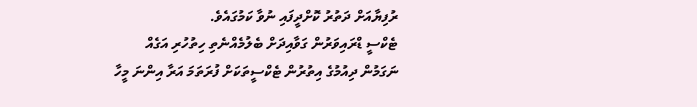ރުފިޔާއަށް ދަތުރު ކޮށްދީފައި ނުވާ ކަމުގައެވެ.
ޓެކްސީ ޑްރައިވަރުން ގަވާއިދަށް ބެލުމެއްނެތި ހިތުހުރި އަގެއް ނަގަމުން ދިއުމުގެ އިތުރުން ޓެކްސީތަކަށް ފުރަތަމަ އަރާ އިންނަ މީހާ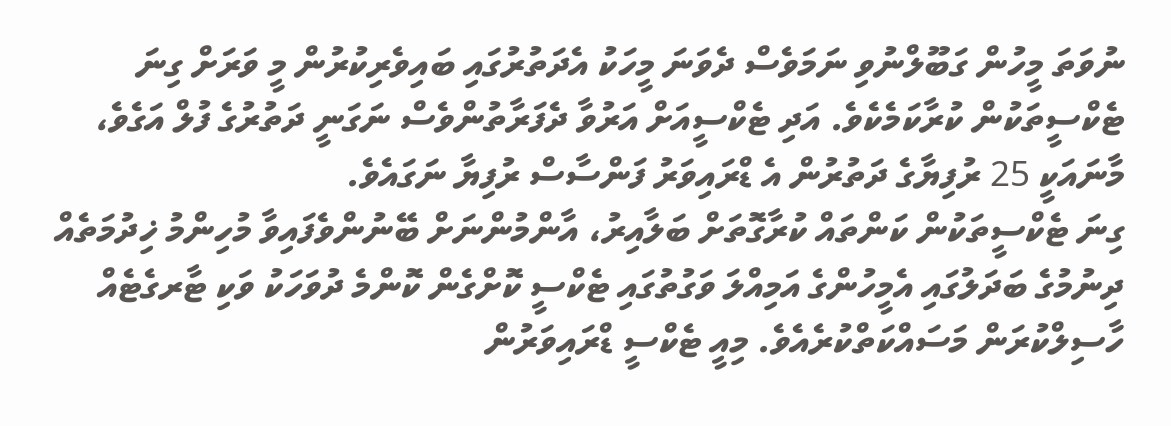ނުވަތަ މީހުން ގަބޫލްނުވި ނަމަވެސް ދެވަނަ މީހަކު އެދަތުރުގައި ބައިވެރިކުރުން މީ ވަރަށް ގިނަ ޓެކްސީތަކުން ކުރާކަމެކެވެ. އަދި ޓެކްސީއަށް އަރުވާ ދެފަރާތުންވެސް ނަގަނީ ދަތުރުގެ ފުލް އަގެވެ، މާނައަކީ 25 ރުފިޔާގެ ދަތުރުން އެ ޑްރައިވަރު ފަންސާސް ރުފިޔާ ނަގައެވެ.
ގިނަ ޓެކްސީތަކުން ކަންތައް ކުރާގޮތަށް ބަލާއިރު، އާންމުންނަށް ބޭނުންވެފައިވާ މުހިންމު ޚިދުމަތެއް ދިނުމުގެ ބަދަލުގައި އެމީހުންގެ އަމިއްލަ ވަގުތުގައި ޓެކްސީ ކޮށްގެން ކޮންމެ ދުވަހަކު ވަކި ޓާރގެޓެއް ހާސިލްކުރަން މަސައްކަތްކުރެއެވެ. މިއީ ޓެކްސީ ޑްރައިވަރުން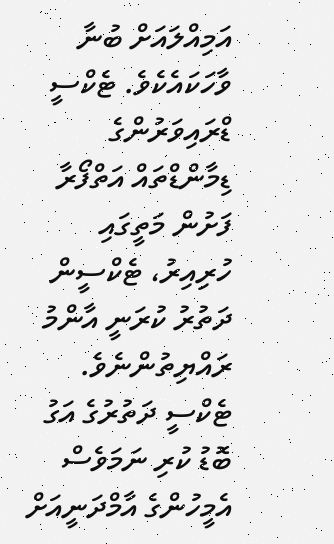އަމިއްލައަށް ބުނާ ވާހަކައެކެވެ. ޓެކްސީ ޑްރައިވަރުންގެ ޑިމާންޑްތައް އަތްފޯރާ ފަށުން މަތީގައި ހުރިއިރު، ޓެކްސީން ދަތުރު ކުރަނީ އާންމު ރައްޔިތުންނެވެ. ޓެކްސީ ދަތުރުގެ އަގު ބޮޑު ކުރި ނަމަވެސް އެމީހުންގެ އާމްދަނީއަށް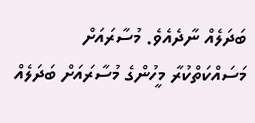ބަދަލެއް ނާދެއެވެ. މުސާރައަށް މަސައްކަތްކުރާ މީހުންގެ މުސާރައަށް ބަދަލެއް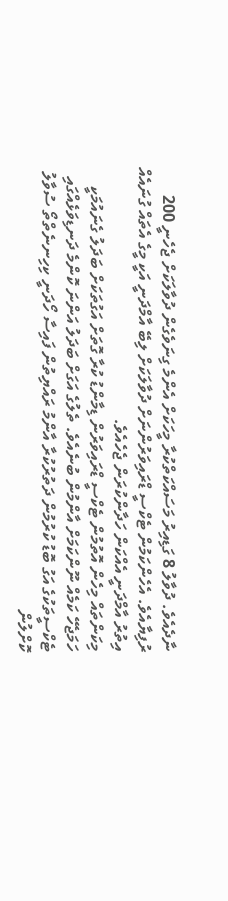ނާދެއެވެ. ދުވާލު 8 ގަޑިއިރު މަސައްކަތްކުރާ މީހަކަށް އެންމެ ގިނަވެގެން ދުވާލަކަށް ޖެހެނީ 200 ރުފިޔާއެވެ. އެހެންކަމުން ޓެކްސީ ޑްރައިވަރުންނަށް ދުވާލަކަށް ލިބޭ އާމްދަނީ އަކީ މީގެ އެތައް ގުނައެއް އިތުރު އާމްދަނީ އެއްކަން ހަދާންކުރަން ޖެހެއެވެ.
މިކަންތައް މިހެން އޮތުމުން ޓެކްސީ ޑްރައިވަރުން ޑިމާންޑު ކުރާ ގޮތަށް އަގުތަކަށް ބަދަލު ގެނައުމަކީ ހަމަޖެހޭ ކަމެއް ނޫންކަމަށް އާންމުން ބުނެއެވެ. ތެލުގެ އަގަށް ބަދަލު އަންނަ ކޮންމެ ދަނޑިވަޅެއްގައި ޓެކްސީތަކުގެ އަގު ބޮޑު ކުރުމުން ދަތުރުކުރާ އާންމު ރައްޔިތުން ފައިސާ ހޯދަނީ ކިހިނނެތްތޯ ސުވާލު ކޮށްލުން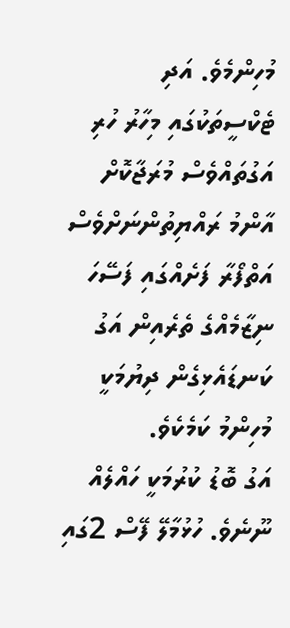މުހިންމެވެ. އަދި ޓެކްސީތަކުގައި މިހާރު ހުރި އަގުތައްވެސް މުރަޖާކޮށް އާންމު ރައްޔިތުންނަށްވެސް އަތްފޯރާ ފަށެއްގައި ފަސޭހަ ނިޒާމެއްގެ ތެރެއިން އަގު ކަނޑައެޅިގެން ދިޔުމަކީ މުހިންމު ކަމެކެވެ.
އަގު ބޮޑު ކުރުމަކީ ހައްލެއް ނޫނެވެ. ހުޅުމާލޭ ފޭސް 2ގައި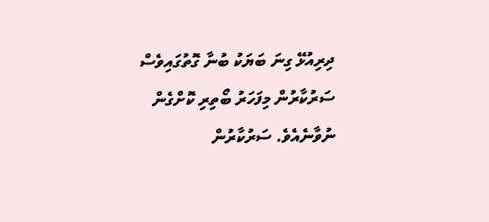ދިރިއުޅޭ ގިނަ ބަޔަކު ބުނާ ގޮތުގައިވެސް ސަރުކާރުން މިފަހަރު ބޯތިރި ކޮށްގެން ނުވާނެއެވެ. ސަރުކާރުން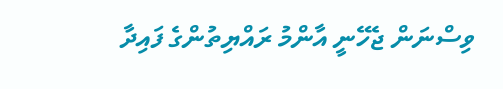ވިސްނަން ޖެހޭނީ އާންމު ރައްޔިތުންގެ ފައިދާ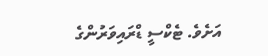އަށެވެ. ޓެކްސީ ޑްރައިވަރުންގެ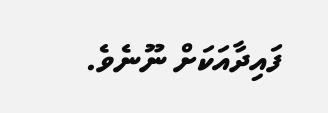ފައިދާއަކަށް ނޫނެވެ.